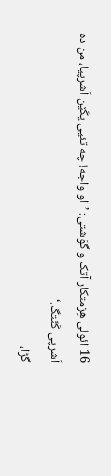16 ائولی هِزمتکار آتک و گوَشتی: ’او واجه! چه تئیی یکّێن اَشرپیا، من ده اَشرپی کَٹّتگ.‘
گڑا،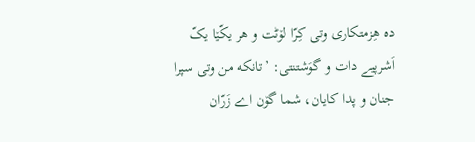ده هِزمتکاری وتی کِرّا لۆٹت و هر یکّێا یکّ اَشرپیے دات و گوَشتنتی: ’تانکه من وتی سپرا جنان و پدا کایان، شما گۆن اے زَرّان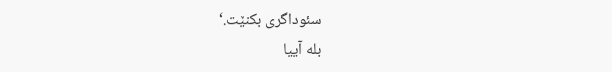سئوداگری بکنێت.‘
بله آییا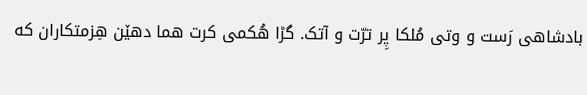بادشاهی رَست و وتی مُلکا پِر ترّت و آتک. گڑا هُکمی کرت هما دهێن هِزمتکاران که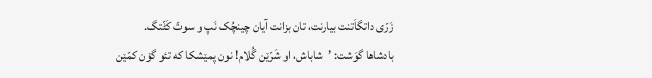زَرّی داتگاَتنت بیارنت، تان بزانت آیان چینچُک نَپ و سوتّ کَٹّتگ.
بادشاها گوَشت: ’شاباش، او شَرّێن گُلام! نون پمێشکا که تئو گۆن کمّێن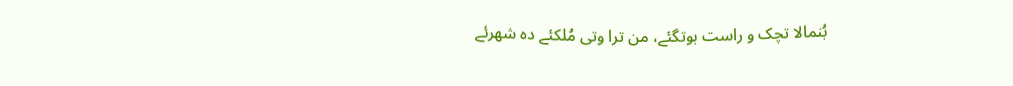بُنمالا تچک و راست بوتگئے، من ترا وتی مُلکئے ده شهرئے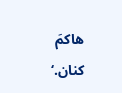هاکمَ کنان.‘